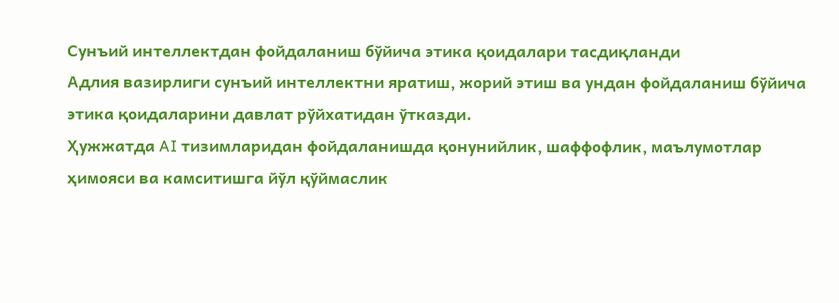Сунъий интеллектдан фойдаланиш бўйича этика қоидалари тасдиқланди
Адлия вазирлиги сунъий интеллектни яратиш, жорий этиш ва ундан фойдаланиш бўйича этика қоидаларини давлат рўйхатидан ўтказди.
Ҳужжатда AI тизимларидан фойдаланишда қонунийлик, шаффофлик, маълумотлар ҳимояси ва камситишга йўл қўймаслик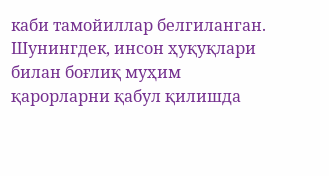каби тамойиллар белгиланган.
Шунингдек, инсон ҳуқуқлари билан боғлиқ муҳим қарорларни қабул қилишда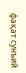фақат сунъий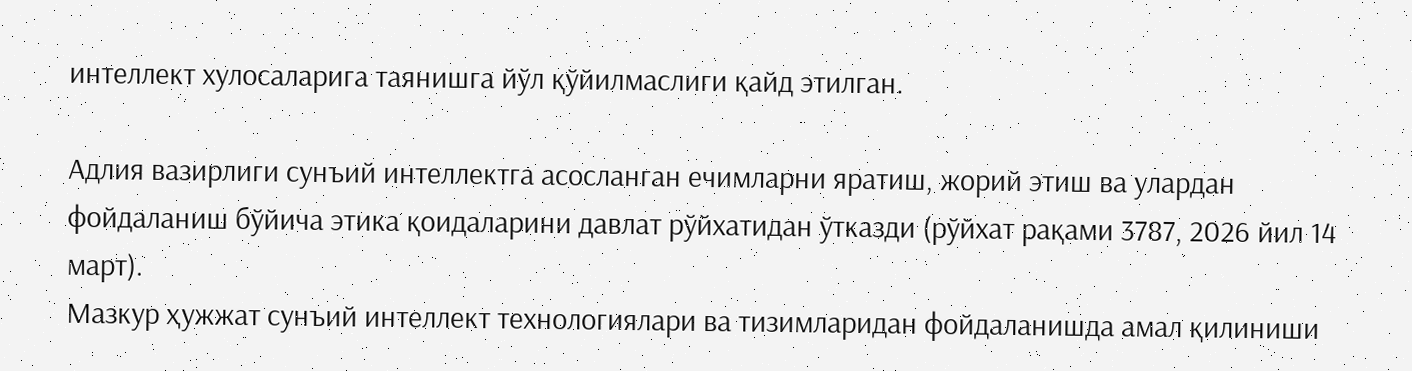интеллект хулосаларига таянишга йўл қўйилмаслиги қайд этилган.

Адлия вазирлиги сунъий интеллектга асосланган ечимларни яратиш, жорий этиш ва улардан фойдаланиш бўйича этика қоидаларини давлат рўйхатидан ўтказди (рўйхат рақами 3787, 2026 йил 14 март).
Мазкур ҳужжат сунъий интеллект технологиялари ва тизимларидан фойдаланишда амал қилиниши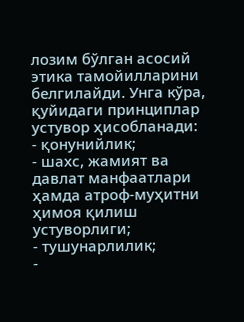лозим бўлган асосий этика тамойилларини белгилайди. Унга кўра, қуйидаги принциплар устувор ҳисобланади:
- қонунийлик;
- шахс, жамият ва давлат манфаатлари ҳамда атроф-муҳитни ҳимоя қилиш устуворлиги;
- тушунарлилик;
-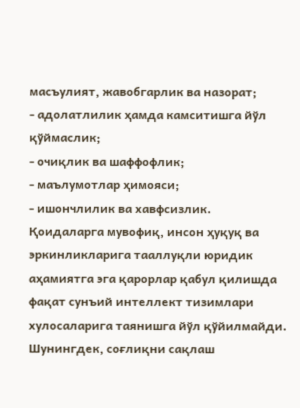масъулият, жавобгарлик ва назорат;
- адолатлилик ҳамда камситишга йўл қўймаслик;
- очиқлик ва шаффофлик;
- маълумотлар ҳимояси;
- ишончлилик ва хавфсизлик.
Қоидаларга мувофиқ, инсон ҳуқуқ ва эркинликларига тааллуқли юридик аҳамиятга эга қарорлар қабул қилишда фақат сунъий интеллект тизимлари хулосаларига таянишга йўл қўйилмайди.
Шунингдек, соғлиқни сақлаш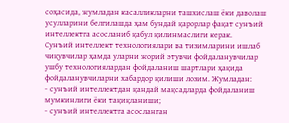соҳасида, жумладан касалликларни ташхислаш ёки даволаш усулларини белгилашда ҳам бундай қарорлар фақат сунъий интеллектга асосланиб қабул қилинмаслиги керак.
Сунъий интеллект технологиялари ва тизимларини ишлаб чиқувчилар ҳамда уларни жорий этувчи фойдаланувчилар ушбу технологиялардан фойдаланиш шартлари ҳақида фойдаланувчиларни хабардор қилиши лозим. Жумладан:
- сунъий интеллектдан қандай мақсадларда фойдаланиш мумкинлиги ёки тақиқланиши;
- сунъий интеллектга асосланган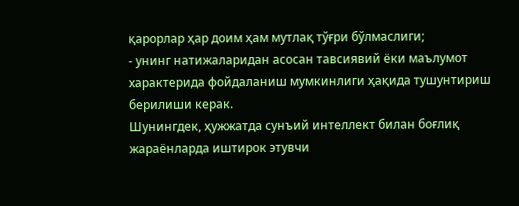қарорлар ҳар доим ҳам мутлақ тўғри бўлмаслиги;
- унинг натижаларидан асосан тавсиявий ёки маълумот характерида фойдаланиш мумкинлиги ҳақида тушунтириш берилиши керак.
Шунингдек, ҳужжатда сунъий интеллект билан боғлиқ жараёнларда иштирок этувчи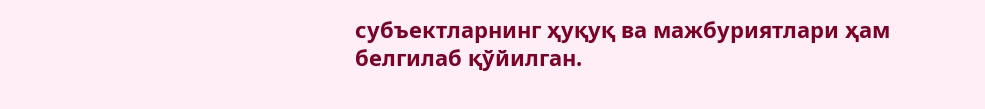субъектларнинг ҳуқуқ ва мажбуриятлари ҳам белгилаб қўйилган.